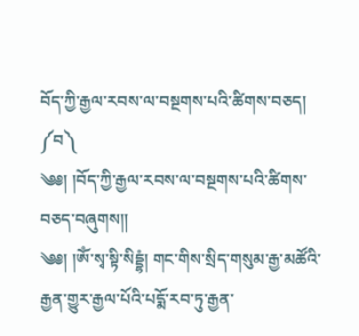བོད་ཀྱི་རྒྱལ་རབས་ལ་བསྔགས་པའི་ཚིགས་བཅད།
༼བ༽
༄༅། །བོད་ཀྱི་རྒྱལ་རབས་ལ་བསྔགས་པའི་ཚིགས་བཅད་བཞུགས།།
༄༅། །ཨོཾ་སྭ་སྟི་སིདྡྷཾ། གང་གིས་སྲིད་གསུམ་རྒྱ་མཚོའི་རྒྱན་གྱུར་རྒྱལ་པོའི་པདྨོ་རབ་ཏུ་རྒྱན་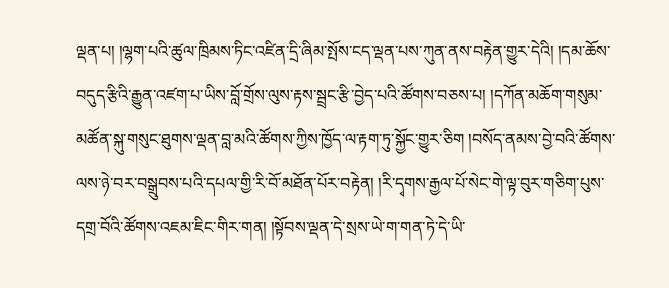ལྡན་པ། །ལྷག་པའི་ཚུལ་ཁྲིམས་ཏིང་འཛིན་དྲི་ཞིམ་སྤོས་ངད་ལྡན་པས་ཀུན་ནས་བརྟེན་གྱུར་དེའི། །དམ་ཆོས་བདུད་རྩིའི་རྒྱུན་འཛག་པ་ཡིས་བློ་གྲོས་ལུས་རྟས་སྦྲང་རྩི་བྱེད་པའི་ཚོགས་བཅས་པ། །དཀོན་མཆོག་གསུམ་མཚོན་སྐུ་གསུང་ཐུགས་ལྡན་བླ་མའི་ཚོགས་ཀྱིས་ཁྱོད་ལ་རྟག་ཏུ་སྐྱོང་གྱུར་ཅིག །བསོད་ནམས་བྱེ་བའི་ཚོགས་ལས་ཉེ་བར་བསྒྲུབས་པའི་དཔལ་གྱི་རི་བོ་མཐོན་པོར་བརྟེན། །རི་དྭགས་རྒྱལ་པོ་སེང་གེ་ལྟ་བུར་གཅིག་པུས་དགྲ་བོའི་ཚོགས་འཇམ་ཇིང་གིར་གན། །སྟོབས་ལྡན་དེ་སྲས་ཡེ་ག་གན་ཏེ་དེ་ཡི་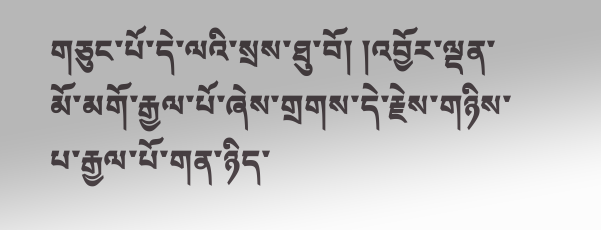གཅུང་པོ་དེ་ལའི་སྲས་ཐུ་བོ། །འབྱོར་ལྡན་མོ་མགོ་རྒྱལ་པོ་ཞེས་གྲགས་དེ་རྗེས་གཉིས་པ་རྒྱལ་པོ་གན་ཉིད་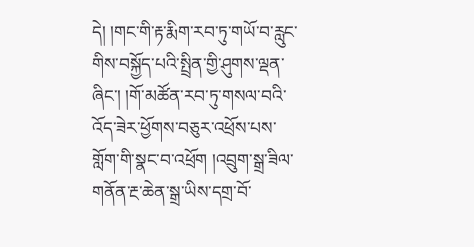དེ། །གང་གི་རྟ་རྨིག་རབ་ཏུ་གཡོ་བ་རླུང་གིས་བསྐྱོད་པའི་སྤྲིན་གྱི་ཤུགས་ལྡན་ཞིང་། །གོ་མཚོན་རབ་ཏུ་གསལ་བའི་འོད་ཟེར་ཕྱོགས་བཅུར་འཕྲོས་པས་གློག་གི་སྣང་བ་འཕྲོག །འབྲུག་སྒྲ་ཟིལ་གནོན་རྔ་ཆེན་སྒྲ་ཡིས་དགྲ་བོ་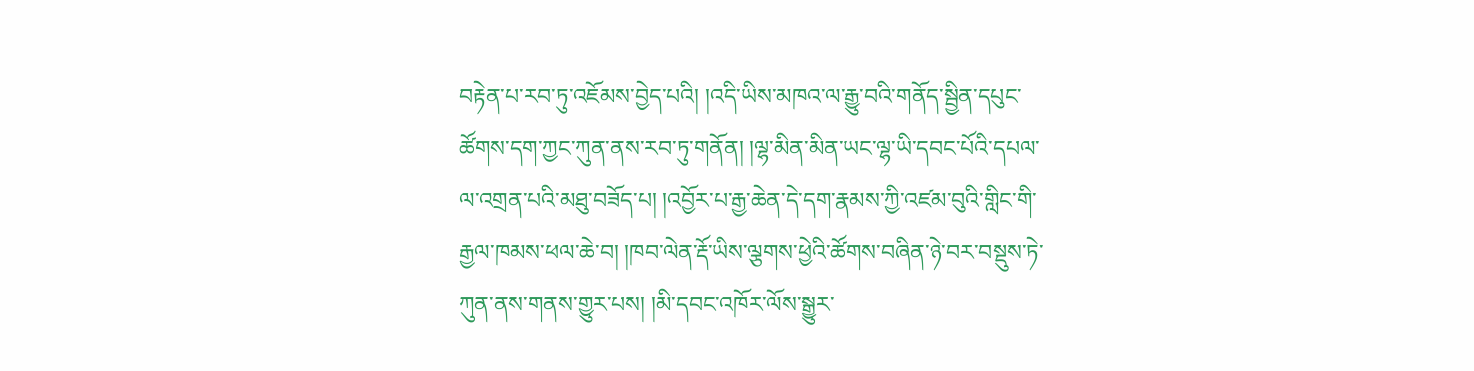བརྟེན་པ་རབ་ཏུ་འཇོམས་བྱེད་པའི། །འདི་ཡིས་མཁའ་ལ་རྒྱུ་བའི་གནོད་སྦྱིན་དཔུང་ཚོགས་དག་ཀྱང་ཀུན་ནས་རབ་ཏུ་གནོན། །ལྷ་མིན་མིན་ཡང་ལྷ་ཡི་དབང་པོའི་དཔལ་ལ་འགྲན་པའི་མཐུ་བཟོད་པ། །འབྱོར་པ་རྒྱ་ཆེན་དེ་དག་རྣམས་ཀྱི་འཛམ་བུའི་གླིང་གི་རྒྱལ་ཁམས་ཕལ་ཆེ་བ། །ཁབ་ལེན་རྡོ་ཡིས་ལྕགས་ཕྱེའི་ཚོགས་བཞིན་ཉེ་བར་བསྡུས་ཏེ་ཀུན་ནས་གནས་གྱུར་པས། །མི་དབང་འཁོར་ལོས་སྒྱུར་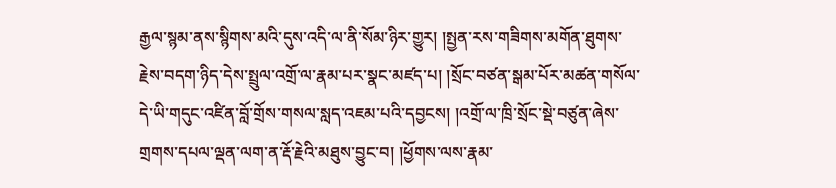རྒྱལ་སྙམ་ནས་སྙིགས་མའི་དུས་འདི་ལ་ནི་སོམ་ཉིར་གྱུར། །སྤྱན་རས་གཟིགས་མགོན་ཐུགས་རྗེས་བདག་ཉིད་དེས་སྤྲུལ་འགྲོ་ལ་རྣམ་པར་སྣང་མཛད་པ། །སྲོང་བཙན་སྒམ་པོར་མཚན་གསོལ་དེ་ཡི་གདུང་འཛིན་བློ་གྲོས་གསལ་སླད་འཇམ་པའི་དབྱངས། །འགྲོ་ལ་ཁྲི་སྲོང་སྡེ་བཙུན་ཞེས་གྲགས་དཔལ་ལྡན་ལག་ན་རྡོ་རྗེའི་མཐུས་བྱུང་བ། །ཕྱོགས་ལས་རྣམ་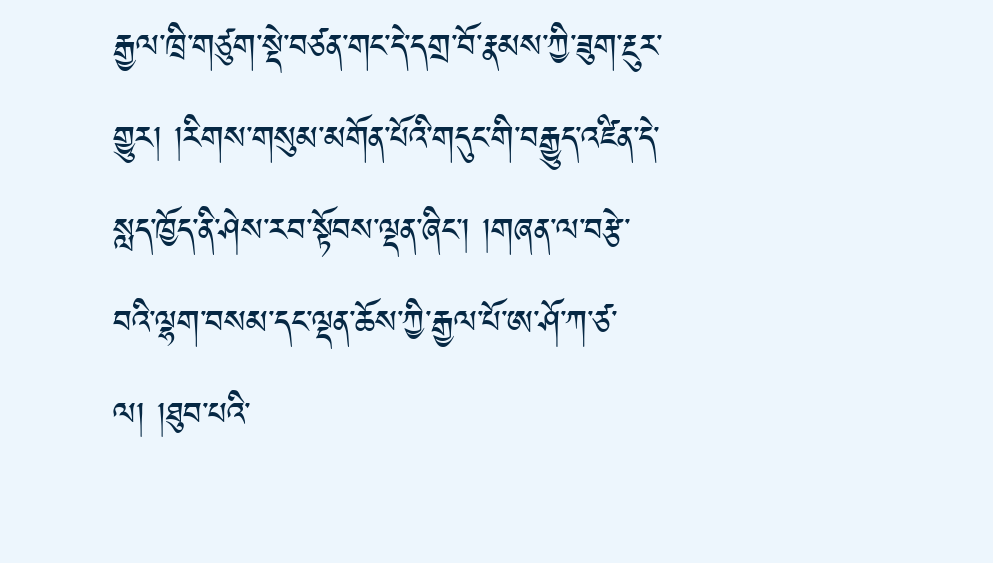རྒྱལ་ཁྲི་གཙུག་སྡེ་བཙན་གང་དེ་དགྲ་བོ་རྣམས་ཀྱི་ཟུག་རྔུར་གྱུར། །རིགས་གསུམ་མགོན་པོའི་གདུང་གི་བརྒྱུད་འཛིན་དེ་སླད་ཁྱོད་ནི་ཤེས་རབ་སྟོབས་ལྡན་ཞིང་། །གཞན་ལ་བརྩེ་བའི་ལྷག་བསམ་དང་ལྡན་ཆོས་ཀྱི་རྒྱལ་པོ་ཨ་ཤོ་ཀ་ཙ་ལ། །ཐུབ་པའི་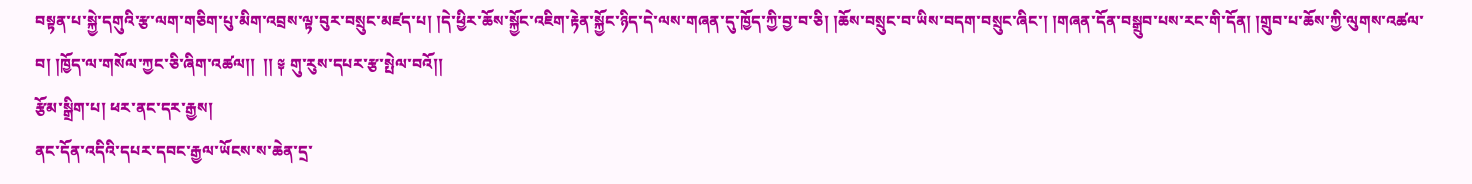བསྟན་པ་སྐྱེ་དགུའི་རྩ་ལག་གཅིག་པུ་མིག་འབྲས་ལྟ་བུར་བསྲུང་མཛད་པ། །དེ་ཕྱིར་ཆོས་སྐྱོང་འཇིག་རྟེན་སྐྱོང་ཉིད་དེ་ལས་གཞན་དུ་ཁྱོད་ཀྱི་བྱ་བ་ཅི། །ཆོས་བསྲུང་བ་ཡིས་བདག་བསྲུང་ཞིང་། །གཞན་དོན་བསྒྲུབ་པས་རང་གི་དོན། །གྲུབ་པ་ཆོས་ཀྱི་ལུགས་འཚལ་བ། །ཁྱོད་ལ་གསོལ་ཀྱང་ཅི་ཞིག་འཚལ།།  །། ༈ གུ་རུས་དཔར་རྩ་སྤེལ་བའོ།།
རྩོམ་སྒྲིག་པ། ཕར་ནང་དར་རྒྱས།
ནང་དོན་འདིའི་དཔར་དབང་རྒྱལ་ཡོངས་ས་ཆེན་དྲ་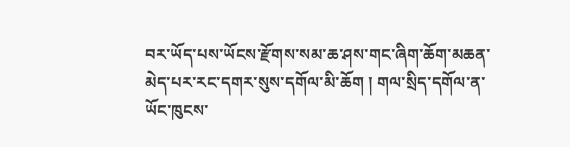བར་ཡོད་པས་ཡོངས་རྫོགས་སམ་ཆ་ཤས་གང་ཞིག་ཆོག་མཆན་མེད་པར་རང་དགར་སུས་དགོལ་མི་ཆོག ། གལ་སྲིད་དགོལ་ན་ཡོང་ཁུངས་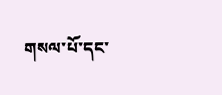གསལ་པོ་དང་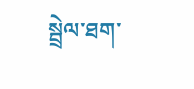སྦྲེལ་ཐག་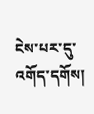ངེས་པར་དུ་འགོད་དགོས།